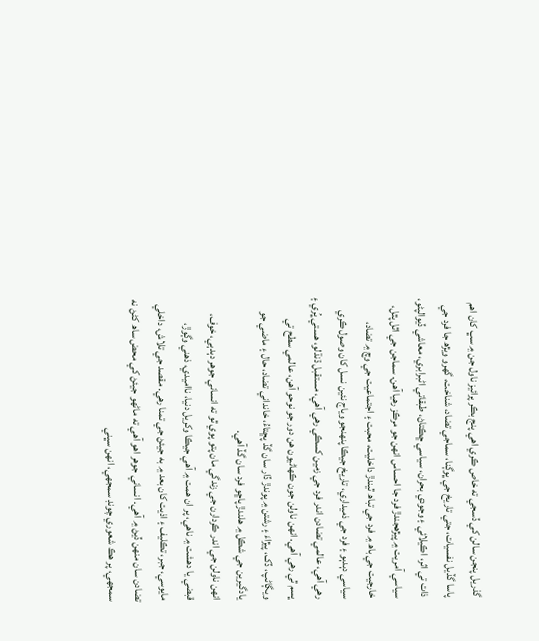گذريل پنجن سالن کي ڏسجي ته خاص ڪري اهي پنج بڪر پرائيز ناول جن ۾ سڀ کان اهم پاسا گڏيل نفسيات، جتي تاريخ جي ڀوڳنا، سماجي تضاد، شناخت، گهرو ويڙھ جا فرد جي ذات تي اثر، اڪيلائي ۽ وجودي بحران، سياسي ڇڪتاڻ، طبقاتي اڻبرابري، معاشي ڏيوالپڻو، سياسي آمريت ۾ پيڙهجندڙ فرد جا احساس انهن جو مرڪز رهيا آهن. سماجن جي اٿل پٿل، خارجيت جي باھ ۾ فرد جي تباھ ٿيندڙ داخليت، محبت ۽ اجتماعيت جي وچ ۾ تضاد، سياسي دٻدٻو ۽ فرد جي ذميداري، تاريخ جيڪا پنهنجو وياج نئين نسل کان وصول ڪري رهي آهي، عالمي تضادن اندر فرد جي زمين کسڪي رهي آهي، مستقبل ڌنڌلو، هستي ڀُري ۽ ڀسم ٿي رهي آهي. انهن ناولن جون ڪهاڻيون هن دور جو نوحو آهن، عالمي سطح تي ويڳاڻپ، ڏک، پيڙاءَ ۽ رشتن ۾ پوندڙ ڏار سان گڏ پڇتاءُ، خانداني تضاد، حال ۽ ماضي جو يادگيرين جي شڪل ۾ هلندڙ پاڇو فرد سان گڏ آهي.
انهن ناولن جي اندر ڪردارن جي زندگي مان پتو پوي ٿو ته انساني جوهر دٻدٻي، خوف، قبضي يا دهشت ۾ ناهي، پر ان همت ۾ آهي جيڪا وکريل دنيا، نااميدي، ذهني وڳوڙ، مايوسي، جبر، تڪليف ۽ اذيت کان بعد ۾ به جيئڻ جي تمنا رهي. مقصد جي تلاش، داخلي تضادن سان منهن ڏيڻ ۾ آهي. انساني جوهر اهو آهي ته ماڻهو جيئڻ کي محض ساھ کڻڻ نه سمجھي، پر هڪ شعوري چونڊ سمجهي، انهن سڀني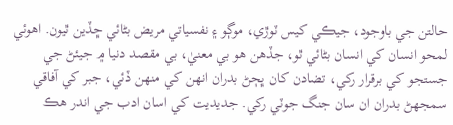حالتن جي باوجود، جيڪي کيس ٽوڙي، موڳو ۽ نفسياتي مريض بڻائي ڇڏين ٿيون. اهوئي لمحو انسان کي انسان بڻائي ٿو، جڏهن هو بي معنيٰ، بي مقصد دنيا ۾ جيئڻ جي جستجو کي برقرار رکي، تضادن کان ڀڄڻ بدران انهن کي منهن ڏئي، جبر کي آفاقي سمجهڻ بدران ان سان جنگ جوٽي رکي. جديديت کي اسان ادب جي اندر هڪ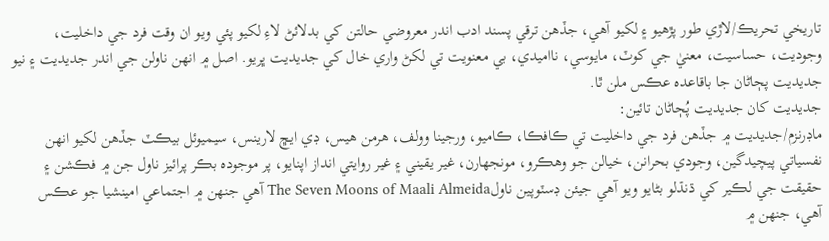تاريخي تحريڪ/لاڙي طور پڙهيو ۽ لکيو آهي، جڏهن ترقي پسند ادب اندر معروضي حالتن کي بدلائڻ لاءِ لکيو پئي ويو ان وقت فرد جي داخليت، وجوديت، حساسيت، معنيٰ جي کوٽ، مايوسي، نااميدي، بي معنويت تي لکڻ واري خال کي جديديت ڀريو. اصل ۾ انهن ناولن جي اندر جديديت ۽ نيو جديديت پڄاڻان جا باقاعده عڪس ملن ٿا.
جديديت کان جديديت پُڄاڻان تائين:
ماڊرنزم/جديديت ۾ جڏهن فرد جي داخليت تي ڪافڪا، ڪاميو، ورجينا وولف، هرمن هيس، ڊي ايڇ لارينس، سيميوئل بيڪٽ جڏهن لکيو انهن نفسياتي پيچيدگين، وجودي بحرانن، خيالن جو وهڪرو، مونجهارن، غير يقيني ۽ غير روايتي انداز اپنايو، پر موجوده بڪر پرائيز ناول جن ۾ فڪشن ۽ حقيقت جي لڪير کي ڌنڌلو بڻايو ويو آهي جيئن ڊسٽوپين ناولThe Seven Moons of Maali Almeida آهي جنهن ۾ اجتماعي امينشيا جو عڪس آهي، جنهن ۾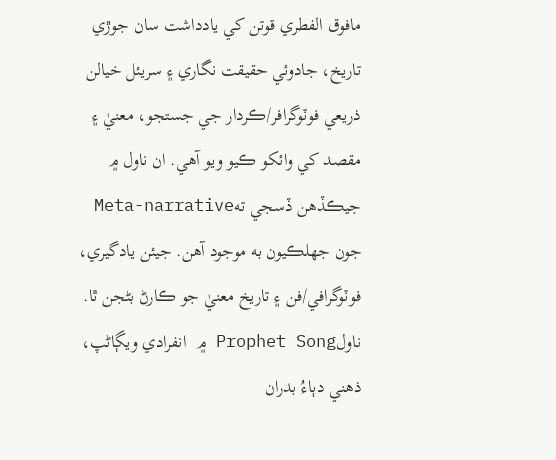مافوق الفطري قوتن کي يادداشت سان جوڙي تاريخ، جادوئي حقيقت نگاري ۽ سريئل خيالن ذريعي فوٽوگرافر/ڪردار جي جستجو، معنيٰ ۽ مقصد کي وائکو ڪيو ويو آهي. ان ناول ۾ جيڪڏهن ڏسجي تهMeta-narrative جون جهلڪيون به موجود آهن. جيئن يادگيري، فوٽوگرافي/فن ۽ تاريخ معنيٰ جو ڪارڻ بڻجن ٿا. ناولProphet Song ۾ انفرادي ويڳاڻپ، ذهني دٻاءُ بدران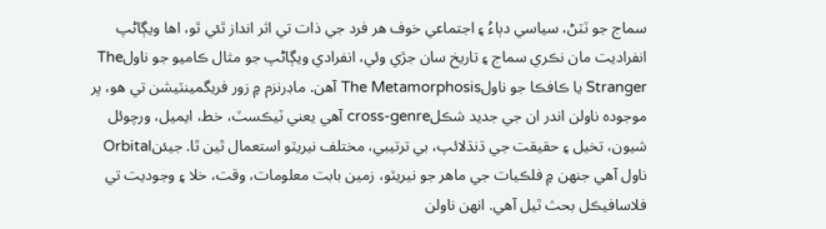سماج جو ٽٽڻ، سياسي دٻاءُ ۽ اجتماعي خوف هر فرد جي ذات تي اثر انداز ٿئي ٿو، اها ويڳاڻپ انفراديت مان نڪري سماج ۽ تاريخ سان جڙي وئي، انفرادي ويڳاڻپ جو مثال ڪاميو جو ناولThe Stranger يا ڪافڪا جو ناولThe Metamorphosis آهن. ماڊرنزم ۾ زور فريگمينٽيشن تي هو، پر موجوده ناولن اندر ان جي جديد شڪلcross-genre آهي يعني ٽيڪسٽ، خط، ايميل، ورچوئل شيون، تخيل ۽ حقيقت جي ڌنڌلائپ، بي ترتيبي، مختلف نيريٽو استعمال ٿين ٿا. جيئنOrbital ناول آهي جنهن ۾ فلڪيات جي ماهر جو نيريٽو، زمين بابت معلومات، وقت، خلا ۽ وجوديت تي فلاسافيڪل بحث ٿيل آهي. انهن ناولن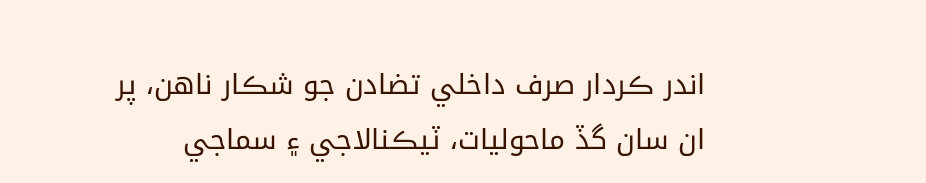اندر ڪردار صرف داخلي تضادن جو شڪار ناهن، پر ان سان گڏ ماحوليات، ٽيڪنالاجي ۽ سماجي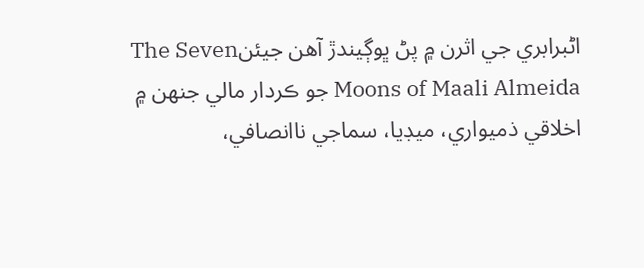اڻبرابري جي اثرن ۾ پڻ ڀوڳيندڙ آهن جيئنThe Seven Moons of Maali Almeida جو ڪردار مالي جنهن ۾ اخلاقي ذميواري، ميڊيا، سماجي ناانصافي،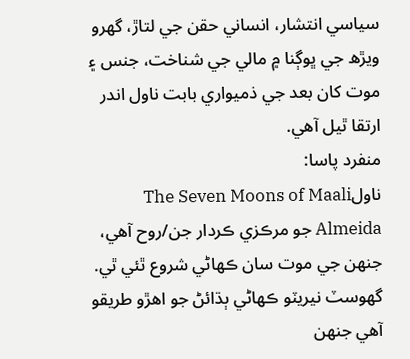سياسي انتشار، انساني حقن جي لتاڙ، گهرو ويڙھ جي ڀوڳنا ۾ مالي جي شناخت، جنس ۽ موت کان بعد جي ذميواري بابت ناول اندر ارتقا ٿيل آهي.
منفرد پاسا:
ناولThe Seven Moons of Maali Almeida جو مرڪزي ڪردار جن/روح آهي، جنهن جي موت سان ڪهاڻي شروع ٿئي ٿي. گهوسٽ نيريٽو ڪهاڻي ٻڌائڻ جو اهڙو طريقو آهي جنهن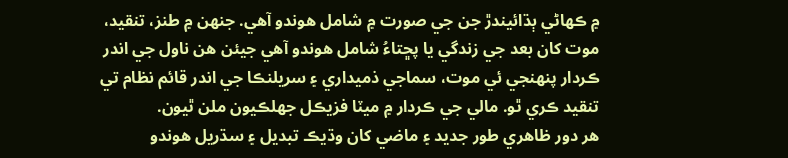۾ ڪهاڻي ٻڌائيندڙ جن جي صورت ۾ شامل هوندو آهي. جنهن ۾ طنز، تنقيد، موت کان بعد جي زندگي يا پڇتاءُ شامل هوندو آهي جيئن هن ناول جي اندر ڪردار پنهنجي ئي موت، سماجي ذميداري ۽ سريلنڪا جي اندر قائم نظام تي تنقيد ڪري ٿو. مالي جي ڪردار ۾ ميٽا فزيڪل جهلڪيون ملن ٿيون.
هر دور ظاهري طور جديد ۽ ماضي کان وڌيڪ تبديل ۽ سڌريل هوندو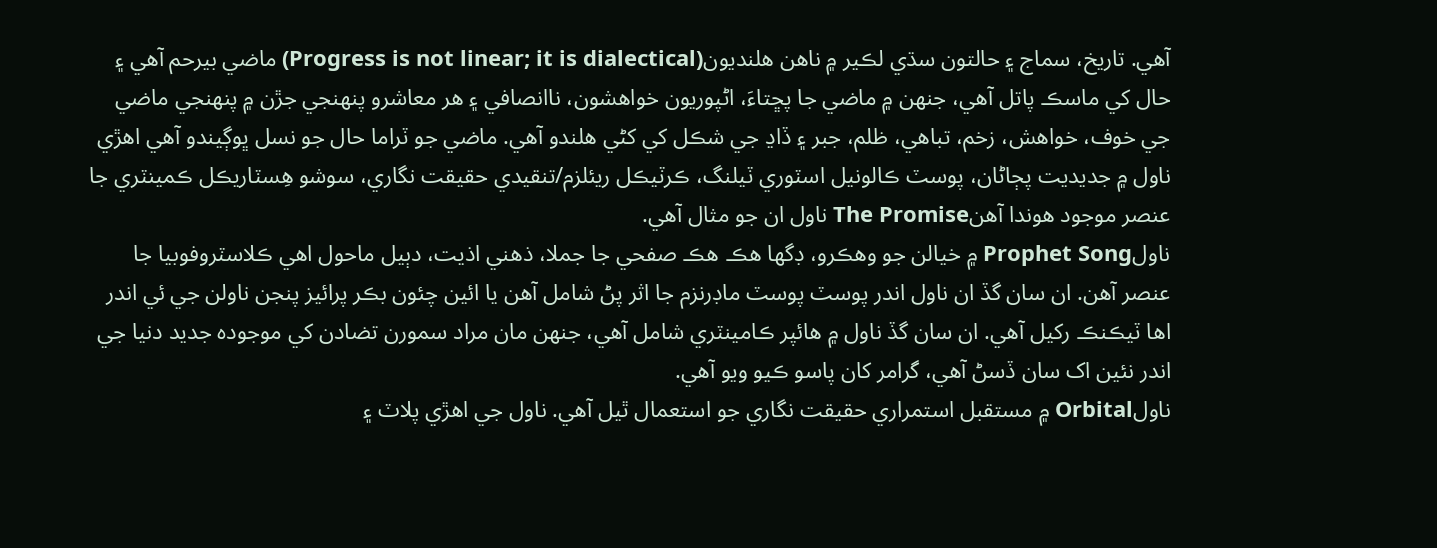آهي. تاريخ، سماج ۽ حالتون سڌي لڪير ۾ ناهن هلنديون(Progress is not linear; it is dialectical) ماضي بيرحم آهي ۽ حال کي ماسڪ پاتل آهي، جنهن ۾ ماضي جا پڇتاءَ، اڻپوريون خواهشون، ناانصافي ۽ هر معاشرو پنهنجي جڙن ۾ پنهنجي ماضي جي خوف، خواهش، زخم، تباهي، ظلم، جبر ۽ ڏاڍ جي شڪل کي کڻي هلندو آهي. ماضي جو ٽراما حال جو نسل ڀوڳيندو آهي اهڙي ناول ۾ جديديت پڄاڻان، پوسٽ ڪالونيل اسٽوري ٽيلنگ، ڪرٽيڪل ريئلزم/تنقيدي حقيقت نگاري، سوشو هِسٽاريڪل ڪمينٽري جا عنصر موجود هوندا آهنThe Promise ناول ان جو مثال آهي.
ناولProphet Song ۾ خيالن جو وهڪرو، ڊگها هڪ هڪ صفحي جا جملا، ذهني اذيت، دٻيل ماحول اهي ڪلاسٽروفوبيا جا عنصر آهن. ان سان گڏ ان ناول اندر پوسٽ پوسٽ ماڊرنزم جا اثر پڻ شامل آهن يا ائين چئون بڪر پرائيز پنجن ناولن جي ئي اندر اها ٽيڪنڪ رکيل آهي. ان سان گڏ ناول ۾ هائپر ڪامينٽري شامل آهي، جنهن مان مراد سمورن تضادن کي موجوده جديد دنيا جي اندر نئين اک سان ڏسڻ آهي، گرامر کان پاسو ڪيو ويو آهي.
ناولOrbital ۾ مستقبل استمراري حقيقت نگاري جو استعمال ٿيل آهي. ناول جي اهڙي پلاٽ ۽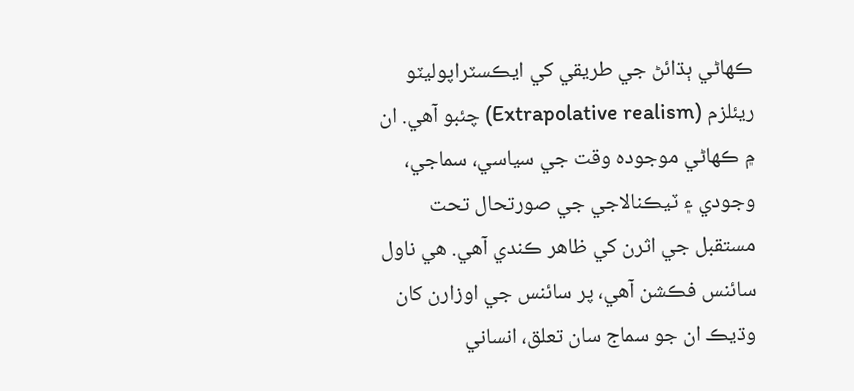ڪهاڻي ٻڌائڻ جي طريقي کي ايڪسٽراپوليٽو ريئلزم (Extrapolative realism) چئبو آهي. ان ۾ ڪهاڻي موجوده وقت جي سياسي، سماجي، وجودي ۽ ٽيڪنالاجي جي صورتحال تحت مستقبل جي اثرن کي ظاهر ڪندي آهي. هي ناول سائنس فڪشن آهي، پر سائنس جي اوزارن کان وڌيڪ ان جو سماج سان تعلق، انساني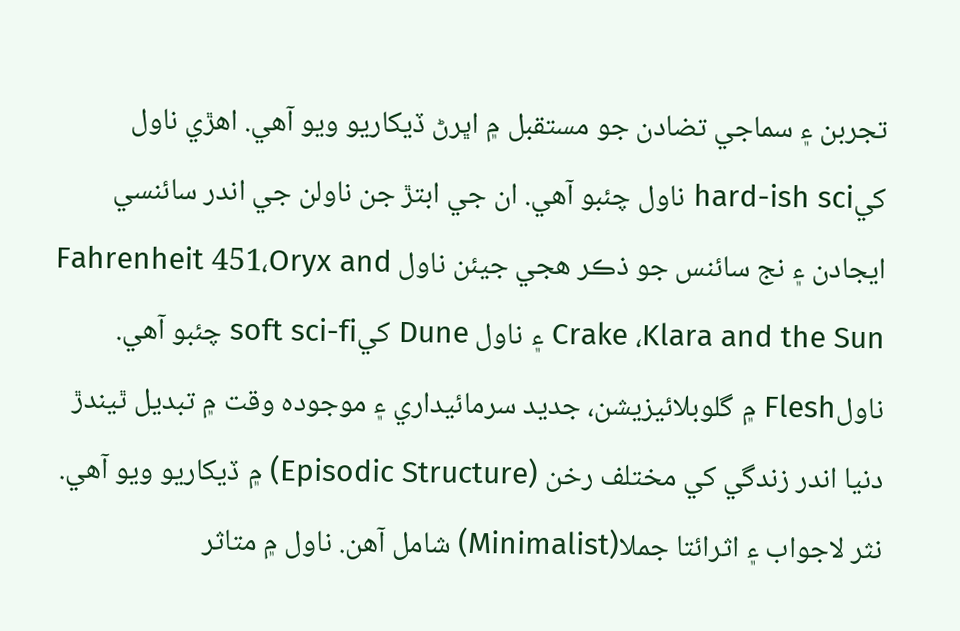تجربن ۽ سماجي تضادن جو مستقبل ۾ اڀرڻ ڏيکاريو ويو آهي. اهڙي ناول کيhard-ish sci ناول چئبو آهي. ان جي ابتڙ جن ناولن جي اندر سائنسي ايجادن ۽ نج سائنس جو ذڪر هجي جيئن ناول Fahrenheit 451،Oryx and Crake ،Klara and the Sun ۽ ناول Dune کيsoft sci-fi چئبو آهي.
ناولFlesh ۾ گلوبلائيزيشن، جديد سرمائيداري ۽ موجوده وقت ۾ تبديل ٿيندڙ دنيا اندر زندگي کي مختلف رخن (Episodic Structure) ۾ ڏيکاريو ويو آهي. نثر لاجواب ۽ اثرائتا جملا(Minimalist) شامل آهن. ناول ۾ متاثر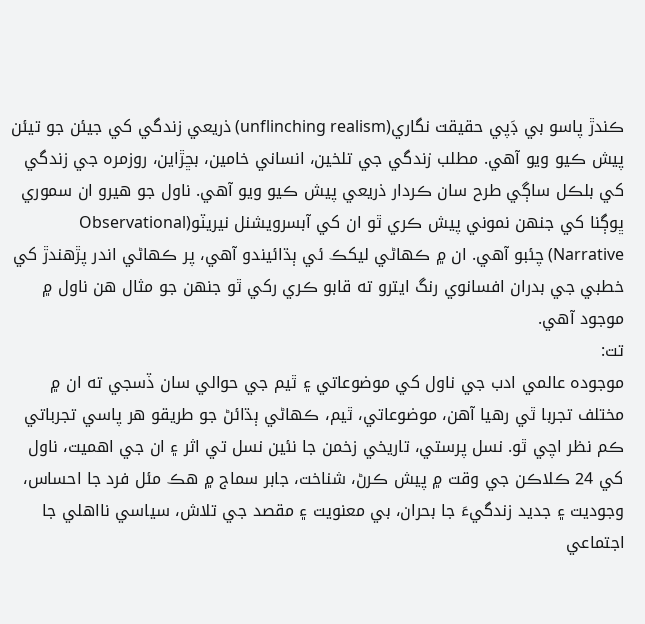ڪندڙ پاسو بي ڊَپي حقيقت نگاري(unflinching realism) ذريعي زندگي کي جيئن جو تيئن پيش ڪيو ويو آهي. مطلب زندگي جي تلخين، انساني خامين، بڇڙاين، روزمره جي زندگي کي بلڪل ساڳي طرح سان ڪردار ذريعي پيش ڪيو ويو آهي. ناول جو هيرو ان سموري ڀوڳنا کي جنهن نموني پيش ڪري ٿو ان کي آبسرويشنل نيريٽو(Observational Narrative) چئبو آهي. ان ۾ ڪهاڻي ليکڪ ئي ٻڌائيندو آهي، پر ڪهاڻي اندر پڙهندڙ کي خطبي جي بدران افسانوي رنگ ايترو ته قابو ڪري رکي ٿو جنهن جو مثال هن ناول ۾ موجود آهي.
تت:
موجوده عالمي ادب جي ناول کي موضوعاتي ۽ ٿيم جي حوالي سان ڏسجي ته ان ۾ مختلف تجربا ٿي رهيا آهن، موضوعاتي، ٿيم، ڪهاڻي ٻڌائڻ جو طريقو هر پاسي تجرباتي ڪم نظر اچي ٿو. نسل پرستي، تاريخي زخمن جا نئين نسل تي اثر ۽ ان جي اهميت، ناول کي 24 ڪلاڪن جي وقت ۾ پيش ڪرڻ، شناخت، جابر سماج ۾ هڪ مئل فرد جا احساس، وجوديت ۽ جديد زندگيءَ جا بحران، بي معنويت ۽ مقصد جي تلاش، سياسي نااهلي جا اجتماعي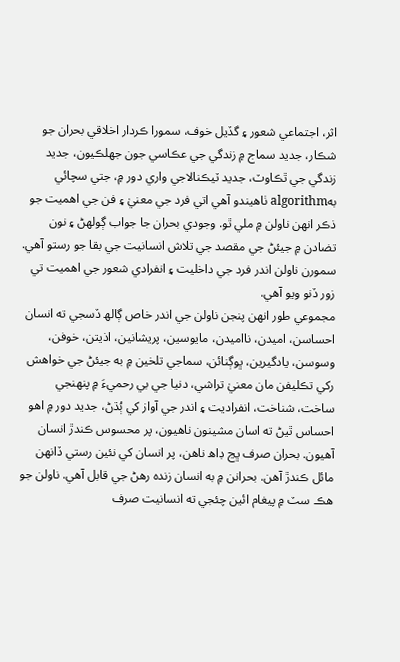اثر، اجتماعي شعور ۽ گڏيل خوف، سمورا ڪردار اخلاقي بحران جو شڪار، جديد سماج ۾ زندگي جي عڪاسي جون جهلڪيون، جديد زندگي جي ٿڪاوٽ، جديد ٽيڪنالاجي واري دور ۾، جتي سچائي بهalgorithm ٺاهيندو آهي اتي فرد جي معنيٰ ۽ فن جي اهميت جو ذڪر انهن ناولن ۾ ملي ٿو. وجودي بحران جا جواب ڳولهڻ ۽ نون تضادن ۾ جيئڻ جي مقصد جي تلاش انسانيت جي بقا جو رستو آهي. سمورن ناولن اندر فرد جي داخليت ۽ انفرادي شعور جي اهميت تي زور ڏنو ويو آهي.
مجموعي طور انهن پنجن ناولن جي اندر خاص ڳالھ ڏسجي ته انسان احساسن، اميدن، نااميدن، مايوسين، پريشانين، اذيتن، خوفن، وسوسن، يادگيرين، ڀوڳنائن، سماجي تلخين ۾ به جيئڻ جي خواهش رکي تڪليفن مان معنيٰ تراشي، دنيا جي بي رحميءَ ۾ پنهنجي ساخت، شناخت، انفراديت ۽ اندر جي آواز کي ٻُڌڻ، جديد دور ۾ اهو احساس ٿيڻ ته اسان مشينون ناهيون، پر محسوس ڪندڙ انسان آهيون. بحران صرف ڀڃ ڊاھ ناهن، پر انسان کي نئين رستي ڏانهن مائل ڪندڙ آهن. بحرانن ۾ به انسان زنده رهڻ جي قابل آهي. ناولن جو هڪ سٽ ۾ پيغام ائين چئجي ته انسانيت صرف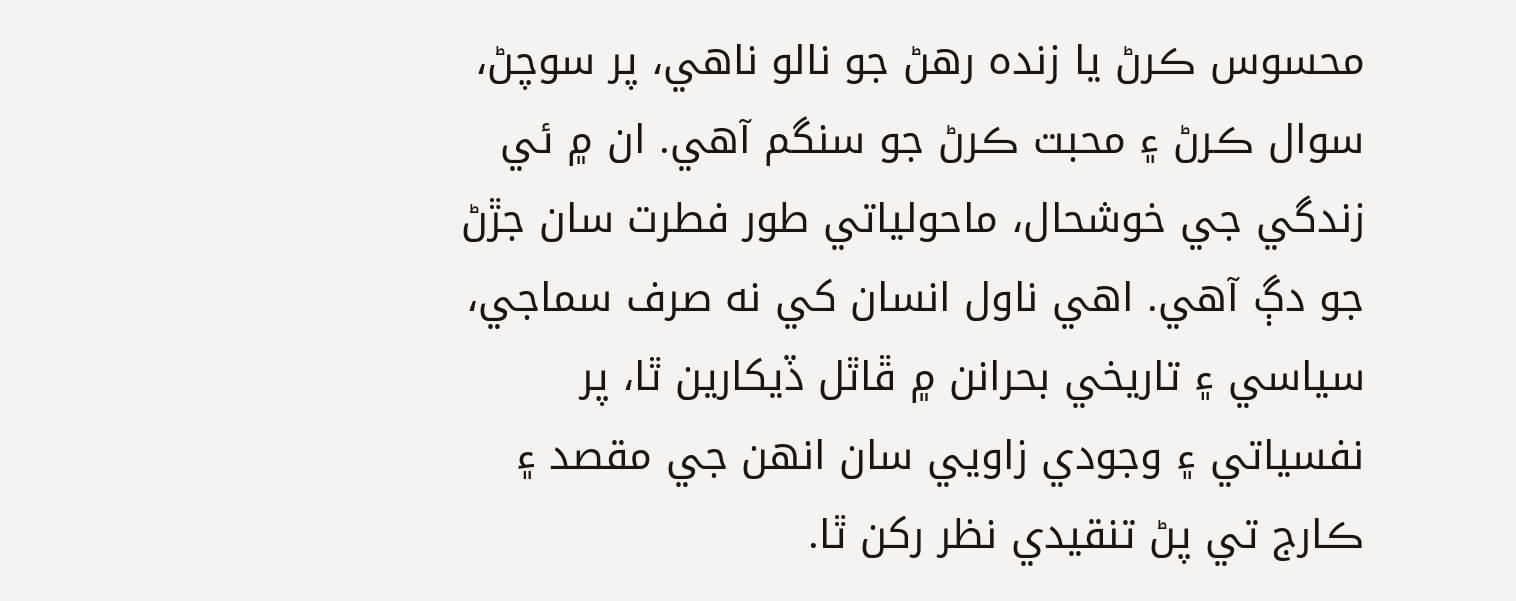محسوس ڪرڻ يا زنده رهڻ جو نالو ناهي، پر سوچڻ، سوال ڪرڻ ۽ محبت ڪرڻ جو سنگم آهي. ان ۾ ئي زندگي جي خوشحال، ماحولياتي طور فطرت سان جڙڻ جو دڳ آهي. اهي ناول انسان کي نه صرف سماجي، سياسي ۽ تاريخي بحرانن ۾ ڦاٿل ڏيکارين ٿا، پر نفسياتي ۽ وجودي زاويي سان انهن جي مقصد ۽ ڪارج تي پڻ تنقيدي نظر رکن ٿا.